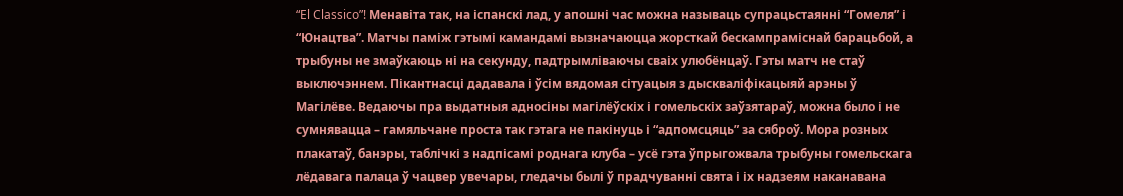“El Classico”! Менавіта так, на іспанскі лад, у апошні час можна называць супрацьстаянні “Гомеля” і “Юнацтва”. Матчы паміж гэтымі камандамі вызначаюцца жорсткай бескампраміснай барацьбой, а трыбуны не змаўкаюць ні на секунду, падтрымліваючы сваіх улюбёнцаў. Гэты матч не стаў выключэннем. Пікантнасці дадавала і ўсім вядомая сітуацыя з дыскваліфікацыяй арэны ў Магілёве. Ведаючы пра выдатныя адносіны магілёўскіх і гомельскіх заўзятараў, можна было і не сумнявацца – гамяльчане проста так гэтага не пакінуць і “адпомсцяць” за сяброў. Мора розных плакатаў, банэры, таблічкі з надпісамі роднага клуба – усё гэта ўпрыгожвала трыбуны гомельскага лёдавага палаца ў чацвер увечары, гледачы былі ў прадчуванні свята і іх надзеям наканавана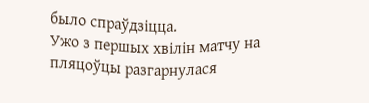было спраўдзіцца.
Ужо з першых хвілін матчу на пляцоўцы разгарнулася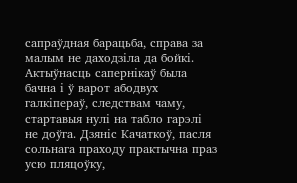сапраўдная барацьба, справа за малым не даходзіла да бойкі. Актыўнасць сапернікаў была бачна і ў варот абодвух галкіпераў, следствам чаму, стартавыя нулі на табло гарэлі не доўга. Дзяніс Качаткоў, пасля сольнага праходу практычна праз усю пляцоўку,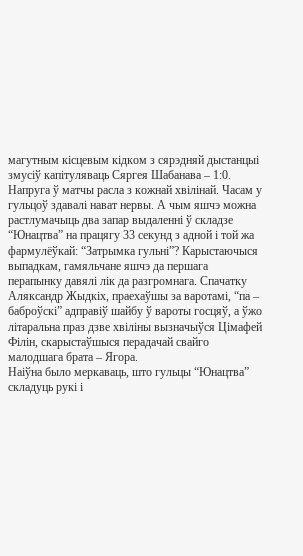магутным кісцевым кідком з сярэдняй дыстанцыі змусіў капітуляваць Сяргея Шабанава – 1:0. Напруга ў матчы расла з кожнай хвілінай. Часам у гульцоў здавалі нават нервы. А чым яшчэ можна растлумачыць два запар выдаленні ў складзе “Юнацтва” на працягу 33 секунд з адной і той жа фармулёўкай: “Затрымка гульні”? Карыстаючыся выпадкам, гамяльчане яшчэ да першага перапынку давялі лік да разгромнага. Спачатку Аляксандр Жыдкіх, праехаўшы за варотамі, “па – баброўскі” адправіў шайбу ў вароты госцяў, а ўжо літаральна праз дзве хвіліны вызначыўся Цімафей Філін, скарыстаўшыся перадачай свайго малодшага брата – Ягора.
Наіўна было меркаваць, што гульцы “Юнацтва” складуць рукі і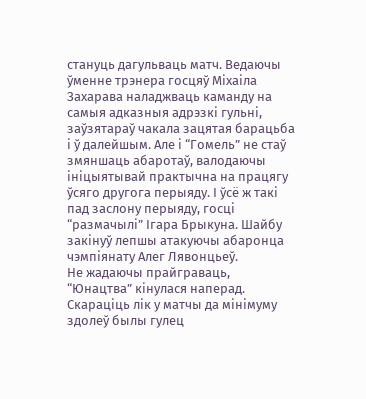стануць дагульваць матч. Ведаючы ўменне трэнера госцяў Міхаіла Захарава наладжваць каманду на самыя адказныя адрэзкі гульні, заўзятараў чакала зацятая барацьба і ў далейшым. Але і “Гомель” не стаў змяншаць абаротаў, валодаючы ініцыятывай практычна на працягу ўсяго другога перыяду. І ўсё ж такі пад заслону перыяду, госці “размачылі” Ігара Брыкуна. Шайбу закінуў лепшы атакуючы абаронца чэмпіянату Алег Лявонцьеў.
Не жадаючы прайграваць, “Юнацтва” кінулася наперад. Скараціць лік у матчы да мінімуму здолеў былы гулец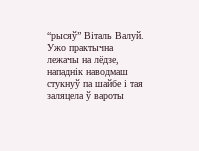“рысяў” Віталь Валуй. Ужо практычна лежачы на лёдзе, нападнік наводмаш стукнуў па шайбе і тая заляцела ў вароты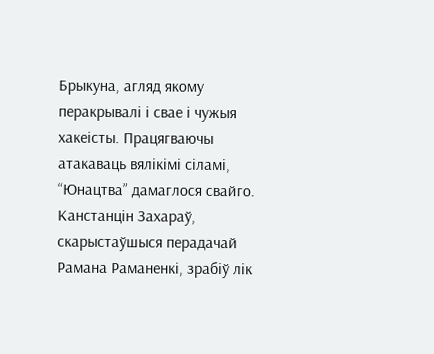Брыкуна, агляд якому перакрывалі і свае і чужыя хакеісты. Працягваючы атакаваць вялікімі сіламі, “Юнацтва” дамаглося свайго. Канстанцін Захараў, скарыстаўшыся перадачай Рамана Раманенкі, зрабіў лік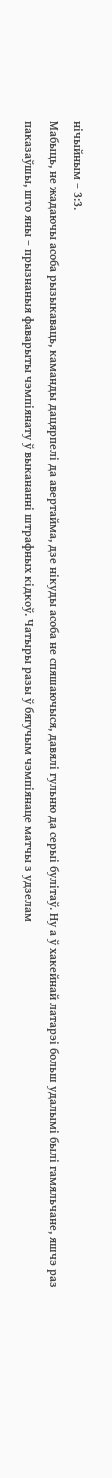нічыйным – 3:3.
Мабыць, не жадаючы асоба рызыкаваць, каманды дацярпелі да авертайма, дзе нікуды асоба не спяшаючыся, давялі гульню да серыі булітаў. Ну а ў хакейнай латарэі больш удалымі былі гамяльчане, яшчэ раз паказаўшы, што яны – прызнаныя фаварыты чэмпіянату ў выкананні штрафных кідкоў. Чатыры разы ў бягучым чэмпіянаце матчы з удзелам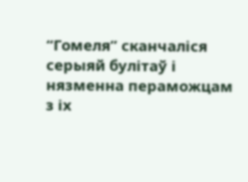“Гомеля” сканчаліся серыяй булітаў і нязменна пераможцам з іх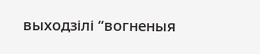выходзілі “вогненыя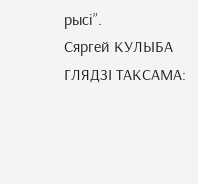рысі”.
Сяргей КУЛЫБА
ГЛЯДЗІ ТАКСАМА: